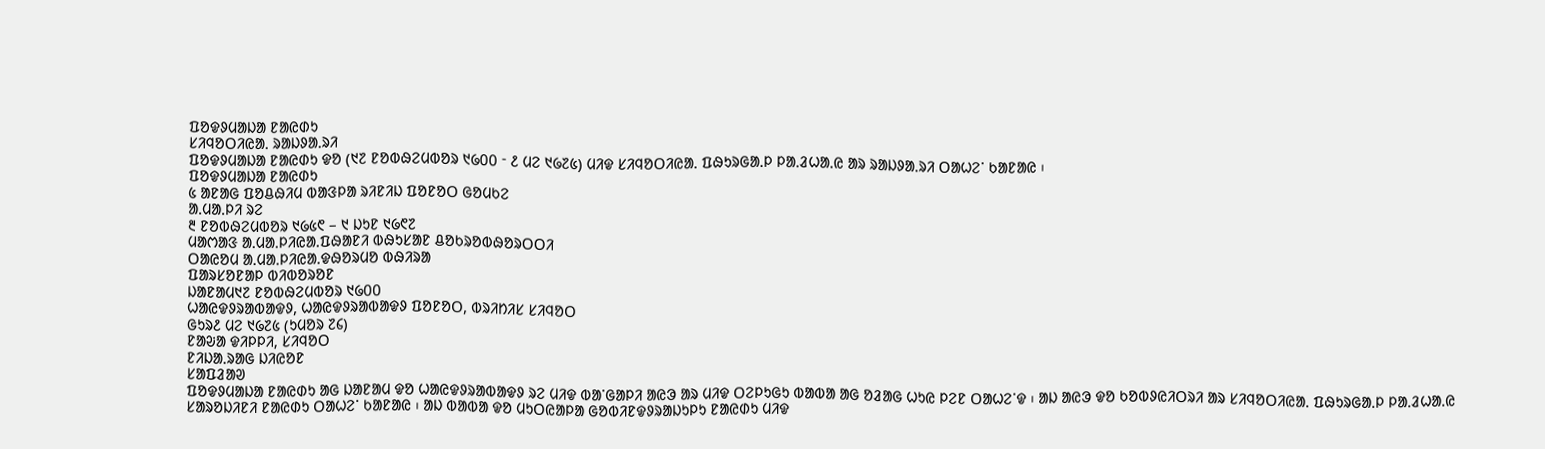ᱯᱚᱫᱽᱢᱟᱡᱟ ᱱᱟᱭᱰᱩ
ᱥᱤᱧᱚᱛᱤᱭᱟᱹ ᱨᱟᱡᱽᱟᱹᱨᱤ
ᱯᱚᱫᱽᱢᱟᱡᱟ ᱱᱟᱭᱰᱩ ᱫᱚ (᱑᱗ ᱱᱚᱵᱷᱮᱢᱵᱚᱨ ᱑᱙᱐᱐ ᱼ ᱒ ᱢᱮ ᱑᱙᱗᱕) ᱢᱤᱫ ᱥᱤᱧᱚᱛᱤᱭᱟᱹ ᱯᱷᱩᱨᱜᱟᱹᱞ ᱞᱟᱹᱲᱦᱟᱹᱭ ᱟᱨ ᱨᱟᱡᱽᱟᱹᱨᱤ ᱛᱟᱦᱮᱸ ᱠᱟᱱᱟᱭ ᱾
ᱯᱚᱫᱽᱢᱟᱡᱟ ᱱᱟᱭᱰᱩ
᱕ ᱟᱱᱟᱜ ᱯᱚᱪᱷᱤᱢ ᱵᱟᱝᱞᱟ ᱨᱤᱱᱤᱡ ᱯᱚᱱᱚᱛ ᱜᱚᱢᱠᱮ
ᱟᱹᱢᱟᱹᱞᱤ ᱨᱮ
᱓ ᱱᱚᱵᱷᱮᱢᱵᱚᱨ ᱑᱙᱕᱖ – ᱑ ᱡᱩᱱ ᱑᱙᱖᱗
ᱢᱟᱬᱟᱝ ᱟᱹᱢᱟᱹᱞᱤᱭᱟᱹᱯᱷᱟᱱᱤ ᱵᱷᱩᱥᱟᱱ ᱪᱚᱠᱨᱚᱵᱷᱚᱨᱛᱛᱤ
ᱛᱟᱭᱚᱢ ᱟᱹᱢᱟᱹᱞᱤᱭᱟᱹᱫᱷᱚᱨᱢᱚ ᱵᱷᱤᱨᱟ
ᱯᱟᱨᱥᱚᱱᱟᱞ ᱵᱤᱵᱚᱨᱚᱱ
ᱡᱟᱱᱟᱢ᱑᱗ ᱱᱚᱵᱷᱮᱢᱵᱚᱨ ᱑᱙᱐᱐
ᱦᱟᱭᱫᱽᱨᱟᱵᱟᱫᱽ, ᱦᱟᱭᱫᱽᱨᱟᱵᱟᱫᱽ ᱯᱚᱱᱚᱛ, ᱵᱨᱤᱴᱤᱥ ᱥᱤᱧᱚᱛ
ᱜᱩᱨ᱒ ᱢᱮ ᱑᱙᱗᱕ (ᱩᱢᱚᱨ ᱗᱔)
ᱱᱟᱶᱟ ᱫᱤᱞᱞᱤ, ᱥᱤᱧᱚᱛ
ᱱᱤᱡᱟᱹᱨᱟᱜ ᱡᱤᱭᱚᱱ
ᱥᱟᱯᱲᱟᱣ
ᱯᱚᱫᱽᱢᱟᱡᱟ ᱱᱟᱭᱰᱩ ᱟᱜ ᱡᱟᱱᱟᱢ ᱫᱚ ᱦᱟᱭᱫᱽᱨᱟᱵᱟᱫᱽ ᱨᱮ ᱢᱤᱫ ᱵᱟᱸᱜᱟᱞᱤ ᱟᱭᱳ ᱟᱨ ᱢᱤᱫ ᱛᱮᱞᱩᱜᱩ ᱵᱟᱵᱟ ᱟᱜ ᱚᱲᱟᱜ ᱦᱩᱭ ᱞᱮᱱ ᱛᱟᱦᱮᱸᱫ ᱾ ᱟᱡ ᱟᱭᱳ ᱫᱚ ᱠᱚᱵᱽᱭᱤᱛᱨᱤ ᱟᱨ ᱥᱤᱧᱚᱛᱤᱭᱟᱹ ᱯᱷᱩᱨᱜᱟᱹᱞ ᱞᱟᱹᱲᱦᱟᱹᱭ ᱥᱟᱨᱚᱡᱤᱱᱤ ᱱᱟᱭᱰᱩ ᱛᱟᱦᱮᱸ ᱠᱟᱱᱟᱭ ᱾ ᱟᱡ ᱵᱟᱵᱟ ᱫᱚ ᱢᱩᱛᱭᱟᱞᱟ ᱜᱚᱵᱤᱱᱫᱽᱨᱟᱡᱩᱞᱩ ᱱᱟᱭᱰᱩ ᱢᱤᱫ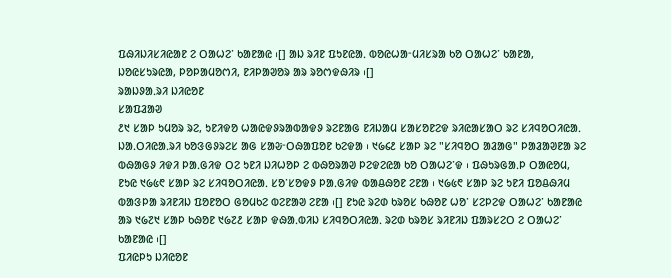ᱯᱷᱤᱡᱤᱥᱤᱭᱟᱱ ᱮ ᱛᱟᱦᱮᱸ ᱠᱟᱱᱟᱭ ᱾[] ᱟᱡ ᱨᱤᱱ ᱯᱩᱱᱭᱟᱹ ᱵᱚᱭᱦᱟᱼᱢᱤᱥᱨᱟ ᱠᱚ ᱛᱟᱦᱮᱸ ᱠᱟᱱᱟ, ᱡᱚᱭᱥᱩᱨᱭᱟ, ᱞᱚᱞᱟᱢᱚᱬᱤ, ᱱᱤᱞᱟᱣᱚᱨ ᱟᱨ ᱨᱚᱬᱫᱷᱤᱨ ᱾[]
ᱨᱟᱡᱽᱟᱹᱨᱤ ᱡᱤᱭᱚᱱ
ᱥᱟᱯᱲᱟᱣ
᱒᱑ ᱥᱟᱞ ᱩᱢᱚᱨ ᱨᱮ, ᱩᱱᱤᱫᱚ ᱦᱟᱭᱫᱽᱨᱟᱵᱟᱫᱽ ᱨᱮᱱᱟᱜ ᱱᱤᱡᱟᱢ ᱥᱟᱥᱚᱱᱮᱫ ᱨᱤᱭᱟᱥᱟᱛ ᱨᱮ ᱥᱤᱧᱚᱛᱤᱭᱟᱹ ᱡᱟᱹᱛᱤᱭᱟᱹᱨᱤ ᱠᱚᱝᱜᱽᱨᱮᱥ ᱟᱜ ᱥᱟᱶᱼᱛᱷᱟᱯᱚᱱ ᱠᱮᱫᱟ ᱾ ᱑᱙᱔᱒ ᱥᱟᱞ ᱨᱮ "ᱥᱤᱧᱚᱛ ᱟᱲᱟᱜ" ᱞᱟᱲᱟᱣᱱᱟ ᱨᱮ ᱵᱷᱟᱜᱽ ᱤᱫᱤ ᱞᱟᱹᱜᱤᱫ ᱛᱮ ᱩᱱᱤ ᱡᱤᱦᱚᱞ ᱮ ᱵᱷᱚᱨᱟᱣ ᱞᱮᱫᱮᱭᱟ ᱠᱚ ᱛᱟᱦᱮᱸᱫ ᱾ ᱯᱷᱩᱨᱜᱟᱹᱞ ᱛᱟᱭᱚᱢ, ᱱᱩᱭ ᱑᱙᱕᱖ ᱥᱟᱞ ᱨᱮ ᱥᱤᱧᱚᱛᱤᱭᱟᱹ ᱥᱚᱸᱥᱚᱫᱽ ᱞᱟᱹᱜᱤᱫ ᱵᱟᱪᱷᱚᱱ ᱮᱱᱟ ᱾ ᱑᱙᱕᱖ ᱥᱟᱞ ᱨᱮ ᱩᱱᱤ ᱯᱚᱪᱷᱤᱢ ᱵᱟᱝᱞᱟ ᱨᱤᱱᱤᱡ ᱯᱚᱱᱚᱛ ᱜᱚᱢᱠᱮ ᱵᱮᱱᱟᱣ ᱮᱱᱟ ᱾[] ᱱᱩᱭ ᱨᱮᱰ ᱠᱨᱚᱥ ᱠᱷᱚᱱ ᱦᱚᱸ ᱥᱮᱞᱮᱫ ᱛᱟᱦᱮᱸ ᱠᱟᱱᱟᱭ ᱟᱨ ᱑᱙᱗᱑ ᱥᱟᱞ ᱠᱷᱚᱱ ᱑᱙᱗᱒ ᱥᱟᱞ ᱫᱷᱟᱹᱵᱤᱡ ᱥᱤᱧᱚᱛᱤᱭᱟᱹ ᱨᱮᱰ ᱠᱨᱚᱥ ᱨᱤᱱᱤᱡ ᱯᱟᱨᱥᱮᱛ ᱮ ᱛᱟᱦᱮᱸ ᱠᱟᱱᱟᱭ ᱾[]
ᱯᱤᱭᱞᱩ ᱡᱤᱭᱚᱱ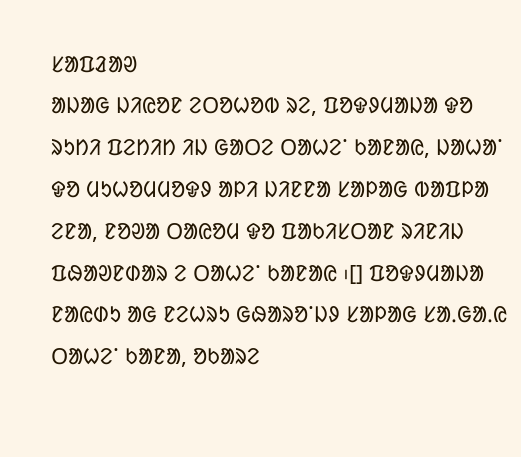ᱥᱟᱯᱲᱟᱣ
ᱟᱡᱟᱜ ᱡᱤᱭᱚᱱ ᱮᱛᱚᱦᱚᱵ ᱨᱮ, ᱯᱚᱫᱽᱢᱟᱡᱟ ᱫᱚ ᱨᱩᱴᱤ ᱯᱮᱴᱤᱴ ᱤᱡ ᱜᱟᱛᱮ ᱛᱟᱦᱮᱸ ᱠᱟᱱᱟᱭ, ᱡᱟᱦᱟᱸ ᱫᱚ ᱢᱩᱦᱚᱢᱢᱚᱫᱽ ᱟᱞᱤ ᱡᱤᱱᱱᱟ ᱥᱟᱞᱟᱜ ᱵᱟᱯᱞᱟ ᱮᱱᱟ, ᱱᱚᱣᱟ ᱛᱟᱭᱚᱢ ᱫᱚ ᱯᱟᱠᱤᱥᱛᱟᱱ ᱨᱤᱱᱤᱡ ᱯᱷᱟᱣᱱᱰᱟᱨ ᱮ ᱛᱟᱦᱮᱸ ᱠᱟᱱᱟᱭ ᱾[] ᱯᱚᱫᱽᱢᱟᱡᱟ ᱱᱟᱭᱰᱩ ᱟᱜ ᱱᱮᱦᱨᱩ ᱜᱷᱟᱨᱚᱸᱡᱽ ᱥᱟᱞᱟᱜ ᱥᱟᱹᱜᱟᱹᱭ ᱛᱟᱦᱮᱸ ᱠᱟᱱᱟ, ᱚᱠᱟᱨᱮ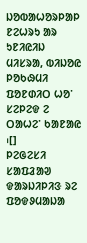ᱡᱚᱵᱟᱦᱚᱨᱞᱟᱞ ᱱᱮᱦᱨᱩ ᱟᱨ ᱩᱱᱤᱭᱤᱡ ᱢᱤᱥᱨᱟ, ᱵᱤᱡᱚᱭ ᱞᱚᱠᱷᱢᱤ ᱯᱚᱱᱰᱤᱛ ᱦᱚᱸ ᱥᱮᱞᱮᱫ ᱮ ᱛᱟᱦᱮᱸ ᱠᱟᱱᱟᱭ ᱾[]
ᱞᱮᱜᱮᱥᱤ
ᱥᱟᱯᱲᱟᱣ
ᱫᱟᱨᱡᱤᱞᱤᱝ ᱨᱮ ᱯᱚᱫᱽᱢᱟᱡᱟ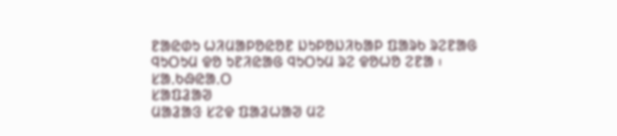ᱱᱟᱭᱰᱩ ᱦᱤᱢᱟᱞᱚᱭᱚᱱ ᱡᱩᱞᱚᱡᱤᱠᱟᱞ ᱯᱟᱨᱠ ᱨᱮᱱᱟᱜ ᱧᱩᱛᱩᱢ ᱫᱚ ᱩᱱᱤᱭᱟᱜ ᱧᱩᱛᱩᱢ ᱨᱮ ᱫᱚᱦᱚ ᱮᱱᱟ ᱾
ᱥᱟᱹᱠᱷᱭᱟᱹᱛ
ᱥᱟᱯᱲᱟᱣ
ᱢᱟᱲᱟᱝ ᱥᱮᱫ ᱯᱟᱲᱦᱟᱣ ᱢᱮ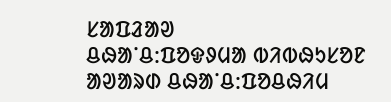ᱥᱟᱯᱲᱟᱣ
ᱪᱷᱟᱸᱪ:ᱯᱚᱫᱽᱢᱟ ᱵᱤᱵᱷᱩᱥᱚᱱ ᱟᱣᱟᱨᱰ ᱪᱷᱟᱸᱪ:ᱯᱚᱪᱷᱤᱢ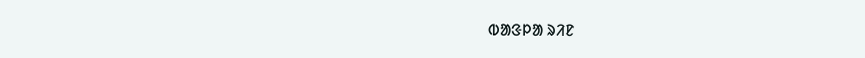ᱵᱟᱝᱞᱟ ᱨᱤᱱ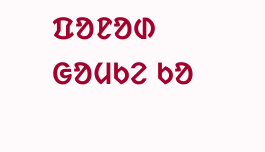ᱯᱚᱱᱚᱰ ᱜᱚᱢᱠᱮ ᱠᱚ